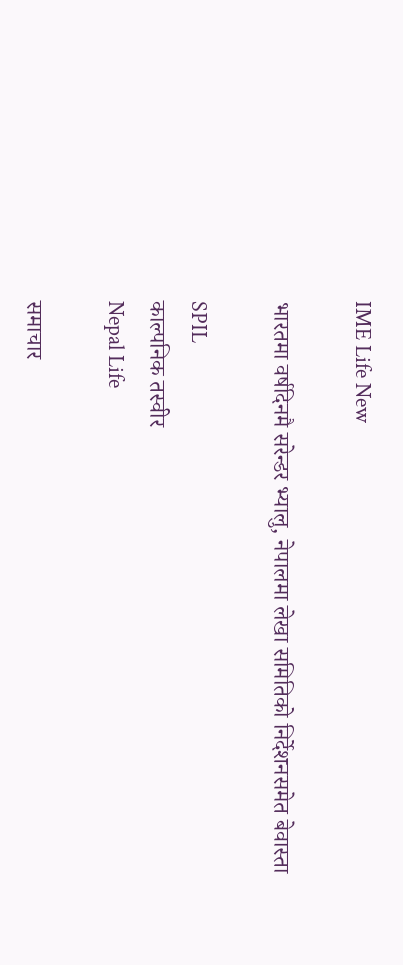IME Life New

भारतमा वर्षदिनमै सरेन्डर भ्यालु, नेपालमा लेखा समितिको निर्देशनसमेत बेवास्ता

SPIL
काल्पनिक तस्वीर
Nepal Life

समाचार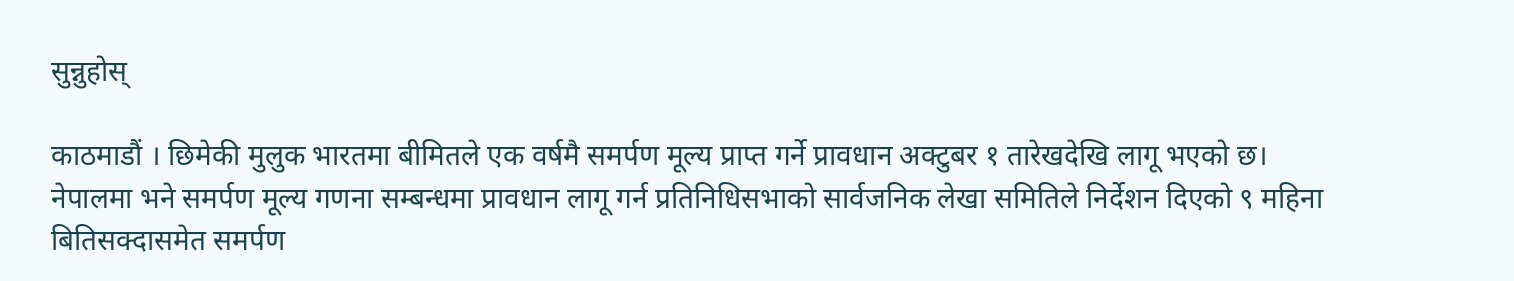सुन्नुहोस्

काठमाडौं । छिमेकी मुलुक भारतमा बीमितले एक वर्षमै समर्पण मूल्य प्राप्त गर्ने प्रावधान अक्टुबर १ तारेखदेखि लागू भएको छ। नेपालमा भने समर्पण मूल्य गणना सम्बन्धमा प्रावधान लागू गर्न प्रतिनिधिसभाको सार्वजनिक लेखा समितिले निर्देशन दिएको ९ महिना बितिसक्दासमेत समर्पण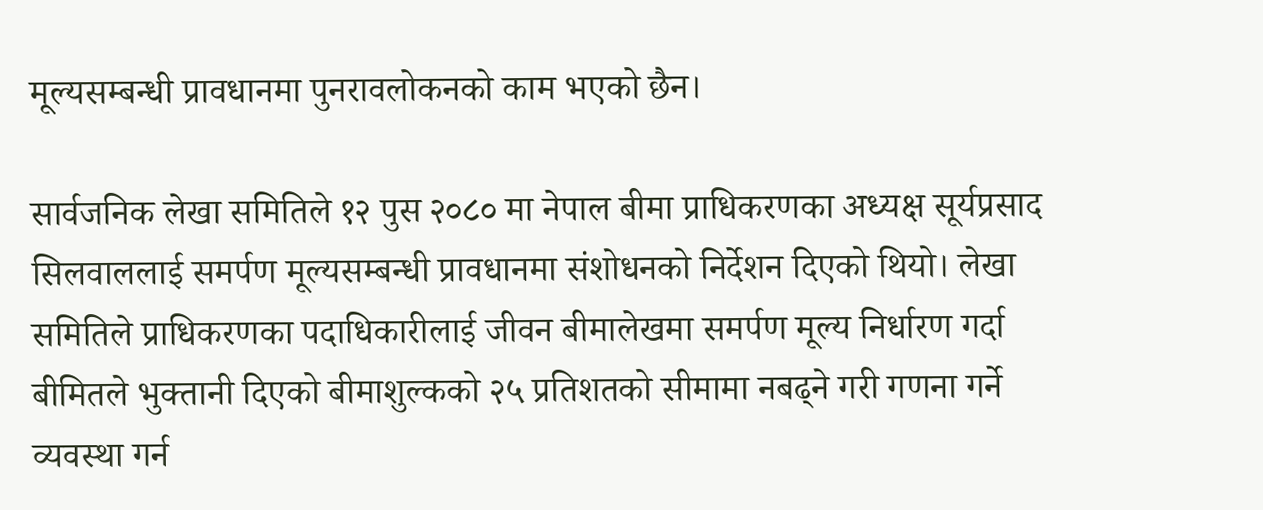मूल्यसम्बन्धी प्रावधानमा पुनरावलोकनको काम भएको छैन।

सार्वजनिक लेखा समितिले १२ पुस २०८० मा नेपाल बीमा प्राधिकरणका अध्यक्ष सूर्यप्रसाद सिलवाललाई समर्पण मूल्यसम्बन्धी प्रावधानमा संशोधनको निर्देशन दिएको थियो। लेखा समितिले प्राधिकरणका पदाधिकारीलाई जीवन बीमालेखमा समर्पण मूल्य निर्धारण गर्दा बीमितले भुक्तानी दिएको बीमाशुल्कको २५ प्रतिशतको सीमामा नबढ्ने गरी गणना गर्ने व्यवस्था गर्न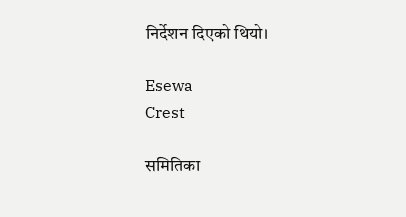निर्देशन दिएको थियो।

Esewa
Crest

समितिका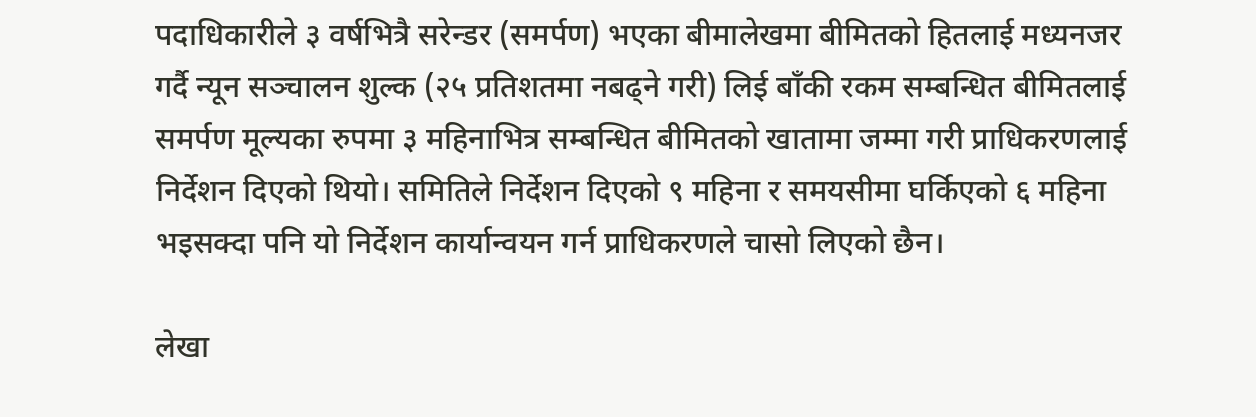पदाधिकारीले ३ वर्षभित्रै सरेन्डर (समर्पण) भएका बीमालेखमा बीमितको हितलाई मध्यनजर गर्दै न्यून सञ्चालन शुल्क (२५ प्रतिशतमा नबढ्ने गरी) लिई बाँकी रकम सम्बन्धित बीमितलाई समर्पण मूल्यका रुपमा ३ महिनाभित्र सम्बन्धित बीमितको खातामा जम्मा गरी प्राधिकरणलाई निर्देशन दिएको थियो। समितिले निर्देशन दिएको ९ महिना र समयसीमा घर्किएको ६ महिना भइसक्दा पनि यो निर्देशन कार्यान्वयन गर्न प्राधिकरणले चासो लिएको छैन।

लेखा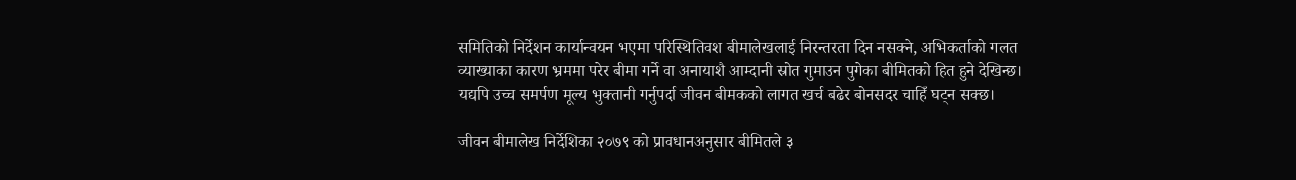समितिको निर्देशन कार्यान्वयन भएमा परिस्थितिवश बीमालेखलाई निरन्तरता दिन नसक्ने, अभिकर्ताको गलत व्याख्याका कारण भ्रममा परेर बीमा गर्ने वा अनायाशै आम्दानी स्रोत गुमाउन पुगेका बीमितको हित हुने देखिन्छ। यद्यपि उच्च समर्पण मूल्य भुक्तानी गर्नुपर्दा जीवन बीमकको लागत खर्च बढेर बोनसदर चाहिँ घट्न सक्छ।

जीवन बीमालेख निर्देशिका २०७९ को प्रावधानअनुसार बीमितले ३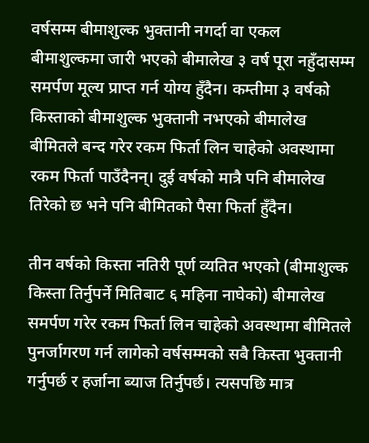वर्षसम्म बीमाशुल्क भुक्तानी नगर्दा वा एकल बीमाशुल्कमा जारी भएको बीमालेख ३ वर्ष पूरा नहुँदासम्म समर्पण मूल्य प्राप्त गर्न योग्य हुँदैन। कम्तीमा ३ वर्षको किस्ताको बीमाशुल्क भुक्तानी नभएको बीमालेख बीमितले बन्द गरेर रकम फिर्ता लिन चाहेको अवस्थामा रकम फिर्ता पाउँदैनन्। दुई वर्षको मात्रै पनि बीमालेख तिरेको छ भने पनि बीमितको पैसा फिर्ता हुँदैन।

तीन वर्षको किस्ता नतिरी पूर्ण व्यतित भएको (बीमाशुल्क किस्ता तिर्नुपर्ने मितिबाट ६ महिना नाघेको) बीमालेख समर्पण गरेर रकम फिर्ता लिन चाहेको अवस्थामा बीमितले पुनर्जागरण गर्न लागेको वर्षसम्मको सबै किस्ता भुक्तानी गर्नुपर्छ र हर्जाना ब्याज तिर्नुपर्छ। त्यसपछि मात्र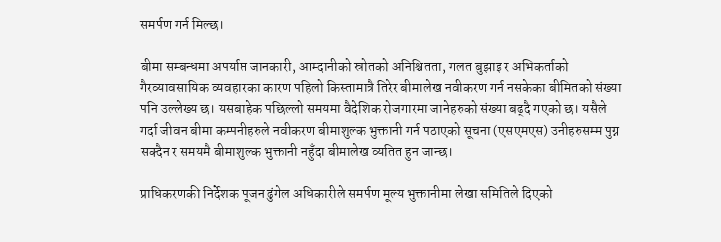समर्पण गर्न मिल्छ।

बीमा सम्बन्धमा अपर्याप्त जानकारी, आम्दानीको स्रोतको अनिश्चितता, गलत बुझाइ र अभिकर्ताको गैरव्यावसायिक व्यवहारका कारण पहिलो किस्तामात्रै तिरेर बीमालेख नवीकरण गर्न नसकेका बीमितको संख्या पनि उल्लेख्य छ। यसबाहेक पछिल्लो समयमा वैदेशिक रोजगारमा जानेहरुको संख्या बढ्दै गएको छ। यसैले गर्दा जीवन बीमा कम्पनीहरुले नवीकरण बीमाशुल्क भुक्तानी गर्न पठाएको सूचना (एसएमएस) उनीहरुसम्म पुग्न सक्दैन र समयमै बीमाशुल्क भुक्तानी नहुँदा बीमालेख व्यतित हुन जान्छ।

प्राधिकरणकी निर्देशक पूजन ढुंगेल अधिकारीले समर्पण मूल्य भुक्तानीमा लेखा समितिले दिएको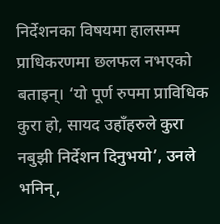निर्देशनका विषयमा हालसम्म प्राधिकरणमा छलफल नभएको बताइन्। ‘यो पूर्ण रुपमा प्राविधिक कुरा हो, सायद उहाँहरुले कुरा नबुझी निर्देशन दिनुभयो’, उनले भनिन्,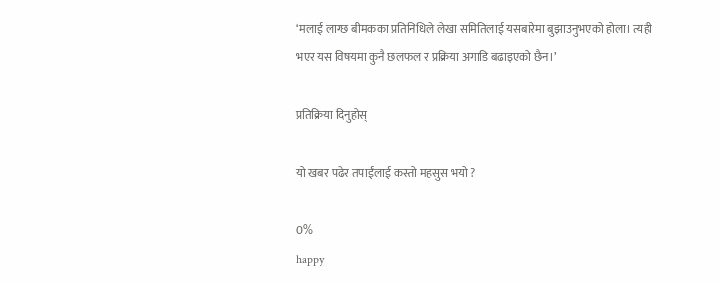‘मलाई लाग्छ बीमकका प्रतिनिधिले लेखा समितिलाई यसबारेमा बुझाउनुभएको होला। त्यही भएर यस विषयमा कुनै छलफल र प्रक्रिया अगाडि बढाइएको छैन।’

प्रतिक्रिया दिनुहोस्

यो खबर पढेर तपाईंलाई कस्तो महसुस भयो ?

0%
happy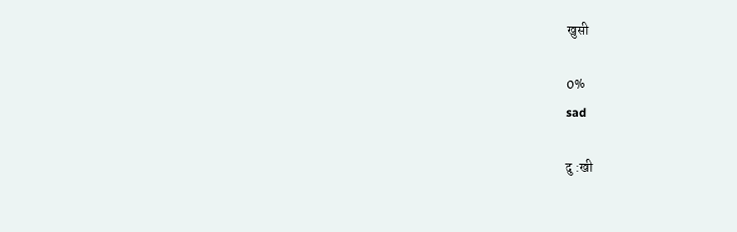खुसी

0%
sad

दु :खी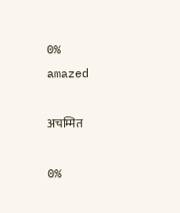0%
amazed

अचम्मित

0%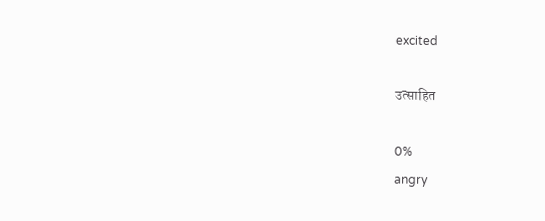excited

उत्साहित

0%
angry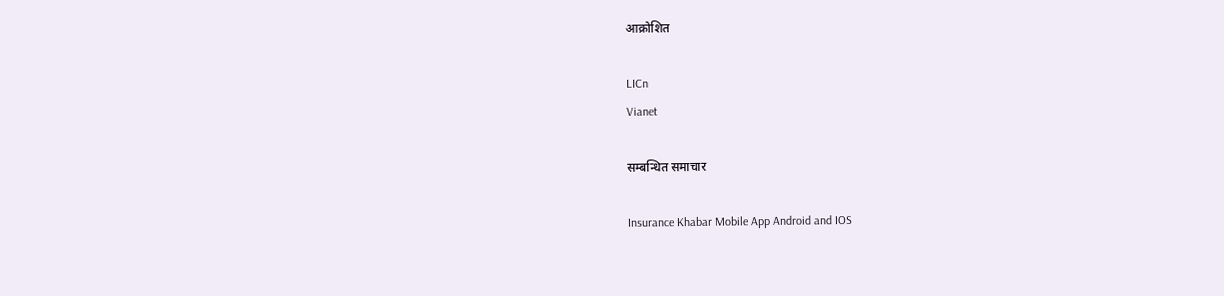आक्रोशित

LICn
Vianet

सम्बन्धित समाचार

Insurance Khabar Mobile App Android and IOS